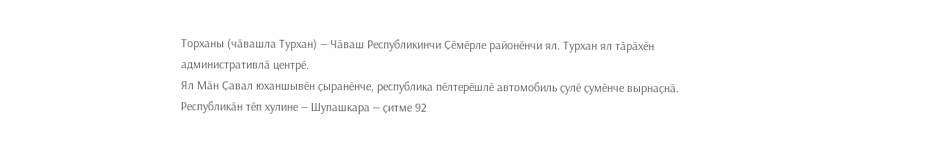Торханы (чӑвашла Турхан) — Чӑваш Республикинчи Ҫӗмӗрле районӗнчи ял. Турхан ял тӑрӑхӗн административлӑ центрӗ.
Ял Мӑн Ҫавал юханшывӗн ҫыранӗнче, республика пӗлтерӗшлӗ автомобиль ҫулӗ ҫумӗнче вырнаҫнӑ. Республикӑн тӗп хулине — Шупашкара — ҫитме 92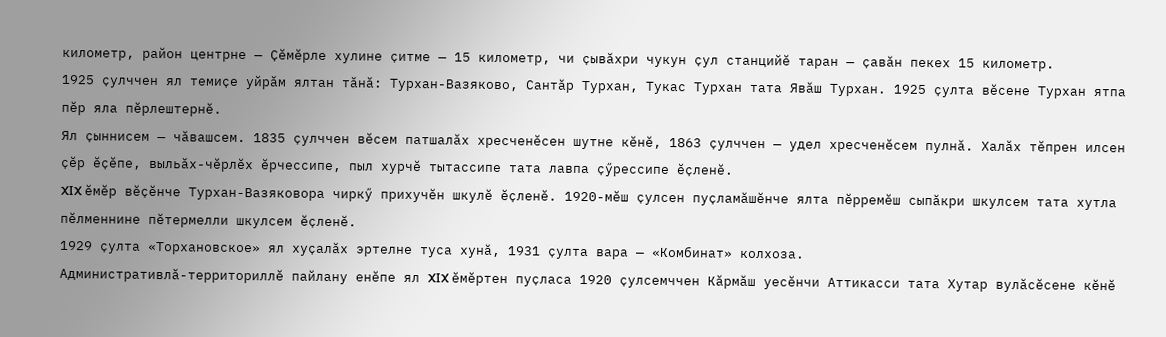километр, район центрне — Ҫӗмӗрле хулине ҫитме — 15 километр, чи ҫывӑхри чукун ҫул станцийӗ таран — ҫавӑн пекех 15 километр.
1925 ҫулччен ял темиҫе уйрӑм ялтан тӑнӑ: Турхан-Вазяково, Сантӑр Турхан, Тукас Турхан тата Явӑш Турхан. 1925 ҫулта вӗсене Турхан ятпа пӗр яла пӗрлештернӗ.
Ял ҫыннисем — чӑвашсем. 1835 ҫулччен вӗсем патшалӑх хресченӗсен шутне кӗнӗ, 1863 ҫулччен — удел хресченӗсем пулнӑ. Халӑх тӗпрен илсен ҫӗр ӗҫӗпе, выльӑх-чӗрлӗх ӗрчессипе, пыл хурчӗ тытассипе тата лавпа ҫӳрессипе ӗҫленӗ.
XIX ӗмӗр вӗҫӗнче Турхан-Вазяковора чиркӳ прихучӗн шкулӗ ӗҫленӗ. 1920-мӗш ҫулсен пуҫламӑшӗнче ялта пӗрремӗш сыпӑкри шкулсем тата хутла пӗлменнине пӗтермелли шкулсем ӗҫленӗ.
1929 ҫулта «Торхановское» ял хуҫалӑх эртелне туса хунӑ, 1931 ҫулта вара — «Комбинат» колхоза.
Административлӑ-территориллӗ пайлану енӗпе ял XIX ӗмӗртен пуҫласа 1920 ҫулсемччен Кӑрмӑш уесӗнчи Аттикасси тата Хутар вулӑсӗсене кӗнӗ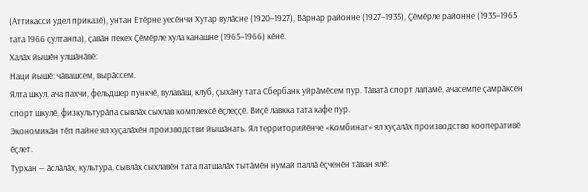(Аттикасси удел приказӗ), унтан Етӗрне уесӗнчи Хутар вулӑсне (1920–1927), Вӑрнар районне (1927–1935), Ҫӗмӗрле районне (1935–1965 тата 1966 ҫултанпа), ҫавӑн пекех Ҫӗмӗрле хула канашне (1965–1966) кӗнӗ.
Халӑх йышӗн улшӑнӑвӗ:
Наци йышӗ: чӑвашсем, вырӑссем.
Ялта шкул, ача пахчи, фельдшер пункчӗ, вулавӑш, клуб, ҫыхӑну тата Сбербанк уйрӑмӗсем пур. Тӑватӑ спорт лапамӗ, ачасемпе ҫамрӑксен спорт шкулӗ, физкультурӑпа сывлӑх сыхлав комплексӗ ӗҫлеҫҫӗ. Виҫӗ лавкка тата кафе пур.
Экономикӑн тӗп пайне ял хуҫалӑхӗн производстви йышӑнать. Ял территорийӗнче «Комбинат» ял хуҫалӑх производство кооперативӗ ӗҫлет.
Турхан — ӑслӑлӑх, культура, сывлӑх сыхлавӗн тата патшалӑх тытӑмӗн нумай паллӑ ӗҫченӗн тӑван ялӗ: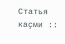Статья каҫми ::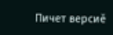Пичет версиӗ